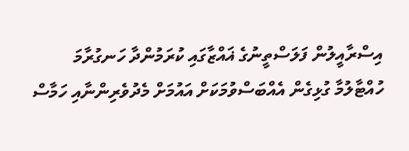އިސްރާއީލުން ފަލަސްތީނުގެ ޣައްޒާގައި ކުރަމުންދާ ހަނގުރާމަ ހުއްޓާލުމާ ގުޅިގެން އެއްބަސްވުމަކަށް އައުމަށް މެދުވެރިންނާއި ހަމާސް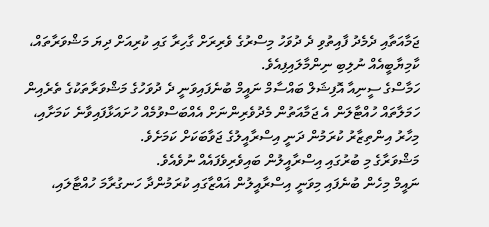ޖަމާއަތާއި ދެމެދު ފާއިތުވި ދެ ދުވަހު މިސްރުގެ ވެރިރަށް ގާހިރާ ގައި ކުރިއަށް ދިޔަ މަޝްވަރާތައް، ކާމިޔާބީއެއް ނުލިބި ނިންމާލައިފިއެވެ.
ހަމާސްގެ ސީނިއާ އޮފިޝަލް ބައްސާމް ނައީމް ބުނެފައިވަނީ ދެ ދުވަހުގެ މަޝްވަރާތަކުގެ ތެރެއިން ހަމަލާތައް ހުއްޓާލަން އެ ޖަމާއަތުން މެދުވެރިންނަށް އެއްބަސްވުމެއް ހުށައަޅާފައިވާނެ ކަމަށާއި، މިހާރު އިންތިޒާރު ކުރަމުން ދަނީ އިސްރާއީލުގެ ޖަވާބަކަށް ކަމަށެވެ.
މަޝްވަރާގެ މި ބުރުގައި އިސްރާއީލުން ބައިވެރިވެފައެއް ނުވެއެވެ.
ނައީމް މިހެން ބުނެފައި މިވަނީ އިސްރާއީލުން ޣައްޒާގައި ކުރަމުންދާ ހަނގުރާމަ ހުއްޓާލައި،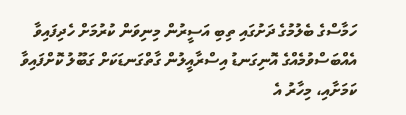ހަމާސްގެ ބެލުމުގެ ދަށުގައި ތިބި އަސީރުން މިނިވަން ކުރުމަށް ހެދިފައިވާ އެއްބަސްވުމެއްގެ އޮނިގަނޑު އިސްރާއީލުން ގާތްގަނޑަކަށް ގަބޫލު ކޮށްފައިވާ ކަމަށާއި، މިހާރު އެ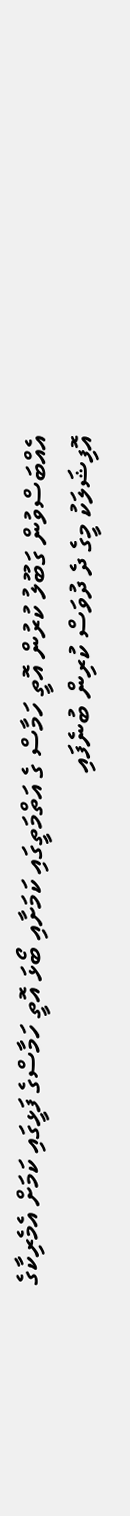އެއްބަސްވުން ގަބޫލު ކުރުން އޮތީ ހަމާސް ގެ އަތްމަތީގައި ކަމަށާއި ބޯޅަ އޮތީ ހަމާސްގެ ފަޅީގައި ކަމަށް އެމެރިކާގެ އޮފިޝަލަކު މީގެ ދެ ދުވަސް ކުރިން ބުނެފައި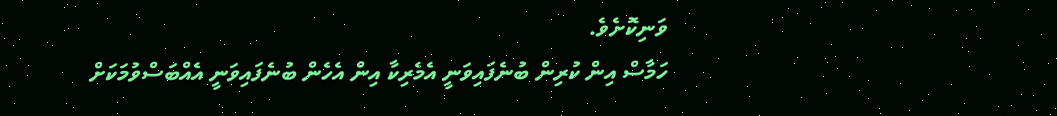ވަނިކޮށެވެ.
ހަމާސް އިން ކުރިން ބުނެފައިވަނީ އެމެރިކާ އިން އެހެން ބުނެފައިވަނީ އެއްބަސްވުމަކަށް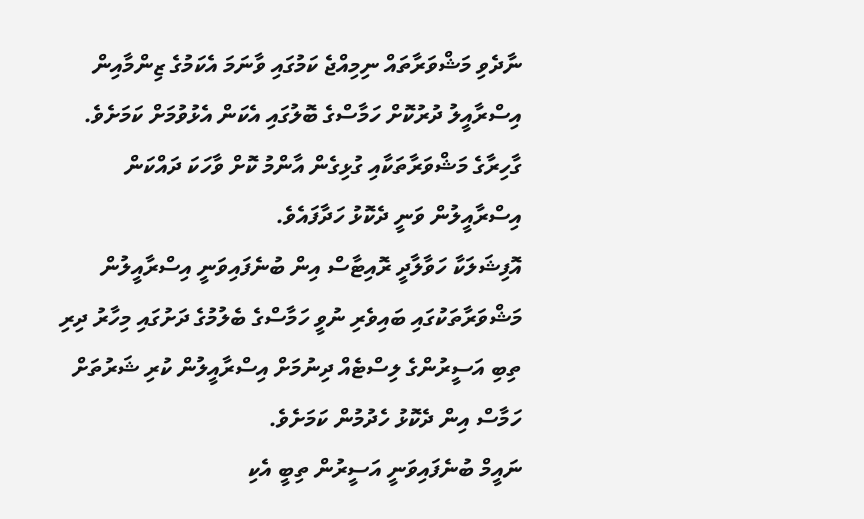ނާދެވި މަޝްވަރާތައް ނިމިއްޖެ ކަމުގައި ވާނަމަ އެކަމުގެ ޒިންމާއިން އިސްރާއީލު ދުރުކޮށް ހަމާސްގެ ބޮލުގައި އެކަން އެޅުވުމަށް ކަމަށެވެ.
ގާހިރާގެ މަޝްވަރާތަކާއި ގުޅިގެން އާންމު ކޮށް ވާހަކަ ދައްކަން އިސްރާއީލުން ވަނީ ދެކޮޅު ހަދާފައެވެ.
އޮފިޝަލަކާ ހަވާލާދީ ރޮއިޓާސް އިން ބުނެފައިވަނީ އިސްރާއީލުން މަޝްވަރާތަކުގައި ބައިވެރި ނުވީ ހަމާސްގެ ބެލުމުގެ ދަށުގައި މިހާރު ދިރި ތިބި އަސީރުންގެ ލިސްޓެއް ދިނުމަށް އިސްރާއީލުން ކުރި ޝަރުތަށް ހަމާސް އިން ދެކޮޅު ހެދުމުން ކަމަށެވެ.
ނައީމް ބުނެފައިވަނީ އަސީރުން ތިބީ އެކި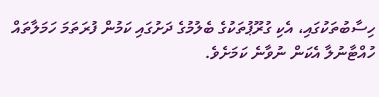ހިސާބުތަކުގައި، އެކި ގުރޫޕުތަކުގެ ބެލުމުގެ ދަށުގައި ކަމުން ފުރަތަމަ ހަމަލާތައް ހުއްޓާނުލާ އެކަން ނުވާނެ ކަމަށެވެ.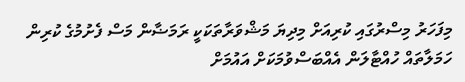މިފަހަރު މިސްރުގައި ކުރިއަށް މިދިޔަ މަޝްވަރާތަކަކީ ރަމަޟާން މަސް ފެށުމުގެ ކުރިން ހަމަލާތައް ހުއްޓާލަން އެއްބަސްވުމަކަށް އައުމަށް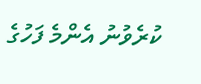ކުރެވުނު އެންމެ ފަހުގެ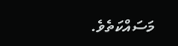މަސައްކަތެވެ.